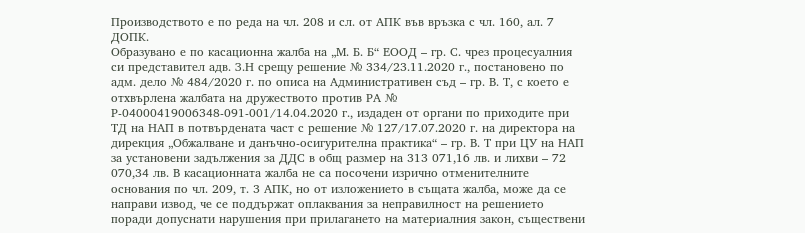Производството е по реда на чл. 208 и сл. от АПК във връзка с чл. 160, ал. 7 ДОПК.
Образувано е по касационна жалба на „М. Б. Б“ ЕООД – гр. С. чрез процесуалния си представител адв. З.Н срещу решение № 334/23.11.2020 г., постановено по адм. дело № 484/2020 г. по описа на Административен съд – гр. В. Т, с което е отхвърлена жалбата на дружеството против РА № Р-04000419006348-091-001/14.04.2020 г., издаден от органи по приходите при ТД на НАП в потвърдената част с решение № 127/17.07.2020 г. на директора на дирекция „Обжалване и данъчно-осигурителна практика“ – гр. В. Т при ЦУ на НАП за установени задължения за ДДС в общ размер на 313 071,16 лв. и лихви – 72 070,34 лв. В касационната жалба не са посочени изрично отменителните основания по чл. 209, т. 3 АПК, но от изложението в същата жалба, може да се направи извод, че се поддържат оплаквания за неправилност на решението поради допуснати нарушения при прилагането на материалния закон, съществени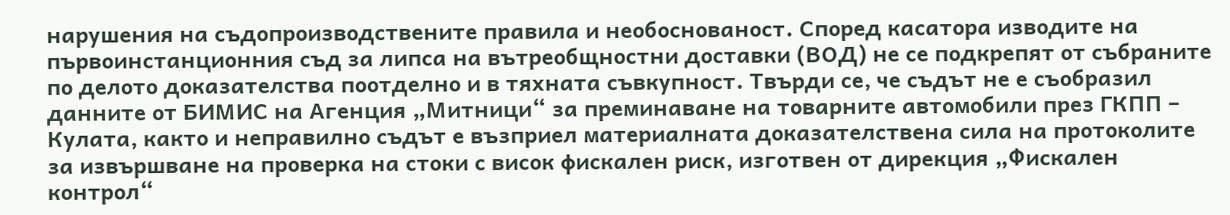нарушения на съдопроизводствените правила и необоснованост. Според касатора изводите на първоинстанционния съд за липса на вътреобщностни доставки (ВОД) не се подкрепят от събраните по делото доказателства поотделно и в тяхната съвкупност. Твърди се, че съдът не е съобразил данните от БИМИС на Агенция „Митници“ за преминаване на товарните автомобили през ГКПП – Кулата, както и неправилно съдът е възприел материалната доказателствена сила на протоколите за извършване на проверка на стоки с висок фискален риск, изготвен от дирекция „Фискален контрол“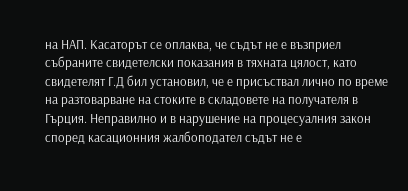на НАП. Касаторът се оплаква, че съдът не е възприел събраните свидетелски показания в тяхната цялост, като свидетелят Г.Д бил установил, че е присъствал лично по време на разтоварване на стоките в складовете на получателя в Гърция. Неправилно и в нарушение на процесуалния закон според касационния жалбоподател съдът не е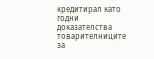кредитирал като годни доказателства товарителниците за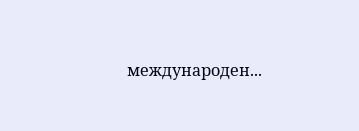международен...